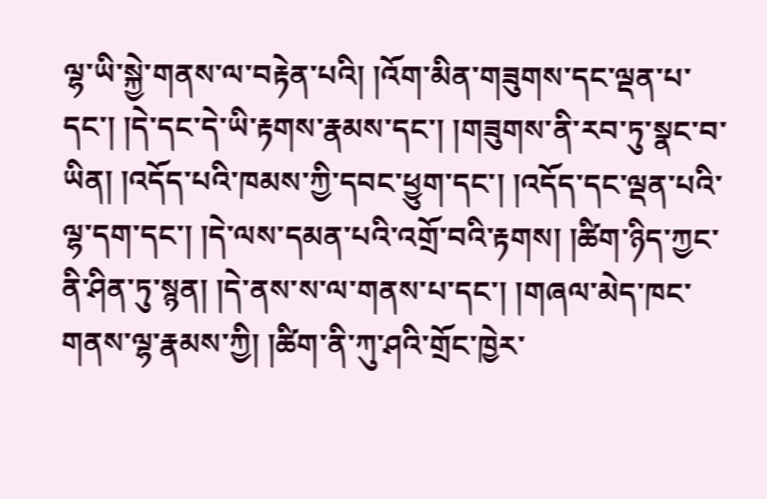ལྷ་ཡི་སྐྱེ་གནས་ལ་བརྟེན་པའི། །འོག་མིན་གཟུགས་དང་ལྡན་པ་དང་། །དེ་དང་དེ་ཡི་རྟགས་རྣམས་དང་། །གཟུགས་ནི་རབ་ཏུ་སྣང་བ་ཡིན། །འདོད་པའི་ཁམས་ཀྱི་དབང་ཕྱུག་དང་། །འདོད་དང་ལྡན་པའི་ལྷ་དག་དང་། །དེ་ལས་དམན་པའི་འགྲོ་བའི་རྟགས། །ཚིག་ཉིད་ཀྱང་ནི་ཤིན་ཏུ་སྙན། །དེ་ནས་ས་ལ་གནས་པ་དང་། །གཞལ་མེད་ཁང་གནས་ལྷ་རྣམས་ཀྱི། །ཚིག་ནི་ཀུ་ཤའི་གྲོང་ཁྱེར་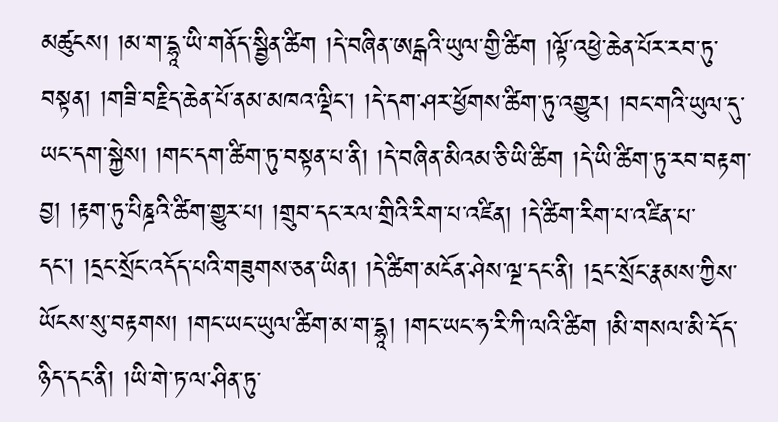མཚུངས། །མ་ག་དྷཱ་ཡི་གནོད་སྦྱིན་ཚིག །དེ་བཞིན་ཨངྒའི་ཡུལ་གྱི་ཚིག །ལྟོ་འཕྱེ་ཆེན་པོར་རབ་ཏུ་བསྟན། །གཟི་བརྗིད་ཆེན་པོ་ནམ་མཁའ་ལྡིང་། །དེ་དག་ཤར་ཕྱོགས་ཚིག་ཏུ་འགྱུར། །བང་གའི་ཡུལ་དུ་ཡང་དག་སྐྱེས། །གང་དག་ཚིག་ཏུ་བསྟན་པ་ནི། །དེ་བཞིན་མིའམ་ཅི་ཡི་ཚིག །དེ་ཡི་ཚིག་ཏུ་རབ་བརྟག་བྱ། །རྟག་ཏུ་པིཎྜའི་ཚིག་གྱུར་པ། །གྲུབ་དང་རལ་གྲིའི་རིག་པ་འཛིན། །དེ་ཚིག་རིག་པ་འཛིན་པ་དང་། །དྲང་སྲོང་འདོད་པའི་གཟུགས་ཅན་ཡིན། །དེ་ཚིག་མངོན་ཤེས་ལྔ་དང་ནི། །དྲང་སྲོང་རྣམས་ཀྱིས་ཡོངས་སུ་བརྟགས། །གང་ཡང་ཡུལ་ཚིག་མ་ག་དྷཱ། །གང་ཡང་ཧ་རི་ཀི་ལའི་ཚིག །མི་གསལ་མི་དོད་ཉིད་དང་ནི། །ཡི་གེ་ཏ་ལ་ཤིན་ཏུ་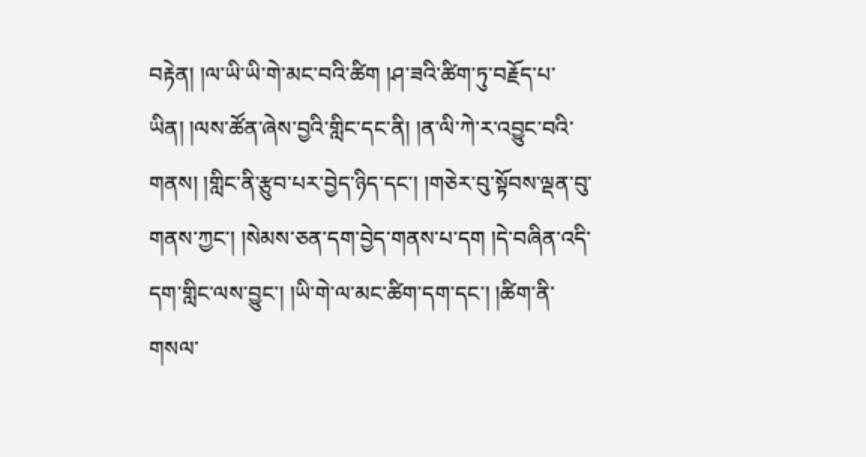བརྟེན། །ལ་ཡི་ཡི་གེ་མང་བའི་ཚིག །ཤ་ཟའི་ཚིག་ཏུ་བརྗོད་པ་ཡིན། །ལས་ཚོན་ཞེས་བྱའི་གླིང་དང་ནི། །ན་ལི་ཀེ་ར་འབྱུང་བའི་གནས། །གླིང་ནི་རྩུབ་པར་བྱེད་ཉིད་དང་། །གཅེར་བུ་སྟོབས་ལྡན་བུ་གནས་ཀྱང་། །སེམས་ཅན་དག་བྱེད་གནས་པ་དག །དེ་བཞིན་འདི་དག་གླིང་ལས་བྱུང་། །ཡི་གེ་ལ་མང་ཚིག་དག་དང་། །ཚིག་ནི་གསལ་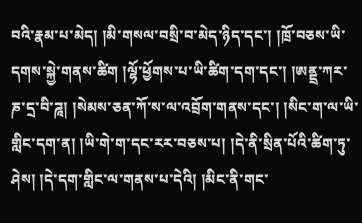བའི་རྣམ་པ་མེད། །མི་གསལ་བསྲི་བ་མེད་ཉིད་དང་། །ཁྲོ་བཅས་ཡི་དགས་སྐྱེ་གནས་ཚིག །ལྷོ་ཕྱོགས་པ་ཡི་ཚིག་དག་དང་། །ཨནྡྲ་ཀར་ཎ་དྲ་བི་ཌཱ། །སེམས་ཅན་ཀོ་ས་ལ་འབྲོག་གནས་དང་། །སིང་ག་ལ་ཡི་གླིང་དག་ན། །ཡི་གེ་ག་དང་རར་བཅས་པ། །དེ་ནི་སྲིན་པོའི་ཚིག་ཏུ་ཤེས། །དེ་དག་གླིང་ལ་གནས་པ་དེའི། །མིང་ནི་གང་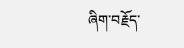ཞིག་བརྗོད་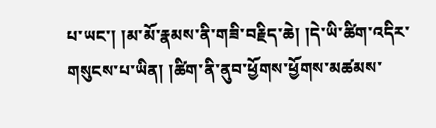པ་ཡང་། །མ་མོ་རྣམས་ནི་གཟི་བརྗིད་ཆེ། །དེ་ཡི་ཚིག་འདིར་གསུངས་པ་ཡིན། །ཚིག་ནི་ནུབ་ཕྱོགས་ཕྱོགས་མཚམས་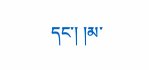དང་། །མ་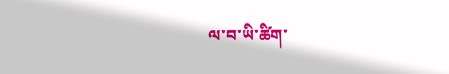ལ་བ་ཡི་ཚིག་